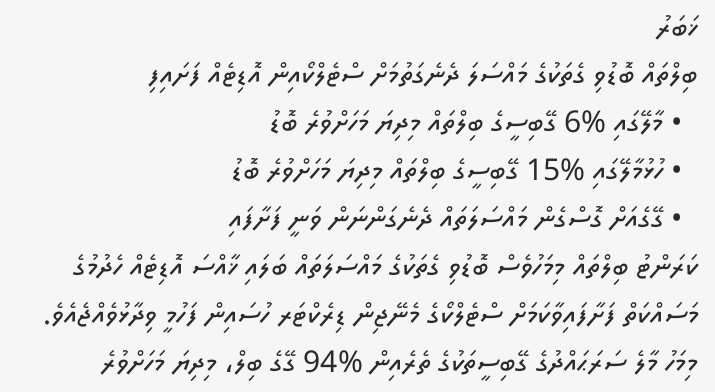ޚަބަރު
ބިލްތައް ބޮޑުވި ގެތަކުގެ މައްސަލަ ދެނެގަތުމަށް ސްޓެލްކޯއިން އޮޑިޓެއް ފަށައިފި
  • މާލޭގައި %6 ގޭބިސީގެ ބިލްތައް މިދިޔަ މަހަށްވުރެ ބޮޑު
  • ހުޅުމާލޭގައި %15 ގޭބިސީގެ ބިލްތައް މިދިޔަ މަހަށްވުރެ ބޮޑު
  • ގޭގެއަށް ގޮސްގެން މައްސަލަތައް ދެނެގަންނަން ވަނީ ފަށާފައި
ކަރަންޓު ބިލްތައް މިމަހުވެސް ބޮޑުވި ގެތަކުގެ މައްސަލަތައް ބަލައި ޚާއްސަ އޮޑިޓެއް ހެދުމުގެ މަސައްކަތް ފަށާފައިވާކަމަށް ސްޓެލްކޯގެ މެނޭޖިން ޑިރެކްޓަރ ހުސައިން ފަހުމީ ވިދާޅުވެއްޖެއެވެ.
މިމަހު މާލެ ސަރަޙައްދުގެ ގޭބިސީތަކުގެ ތެރެއިން %94 ގޭގެ ބިލް، މިދިޔަ މަހަށްވުރެ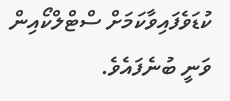ކުޑަވެފައިވާކަމަށް ސްޓްލްކޯއިން ވަނީ ބުނެފައެވެ.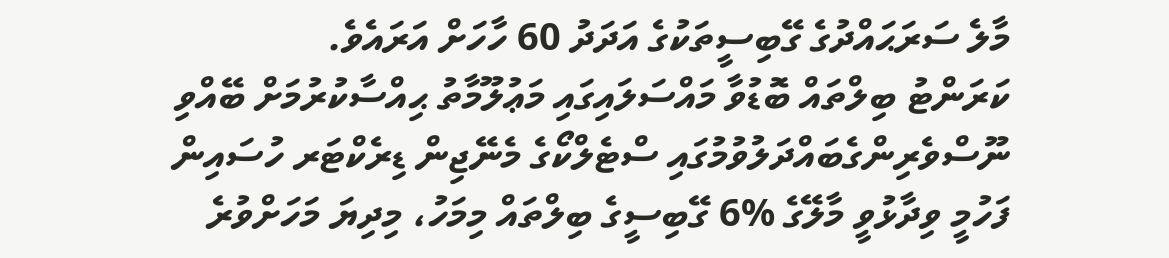މާލެ ސަރަޙައްދުގެ ގޭބިސީތަކުގެ އަދަދު 60 ހާހަށް އަރައެވެ.
ކަރަންޓު ބިލްތައް ބޮޑުވާ މައްސަލައިގައި މަޢުލޫމާތު ޙިއްސާކުރުމަށް ބޭއްވި ނޫސްވެރިންގެބައްދަލުވުމުގައި ސްޓެލްކޯގެ މެނޭޖިން ޑިރެކްޓަރ ހުސައިން ފަހުމީ ވިދާޅުވީ މާލޭގެ %6 ގޭބިސީގެ ބިލްތައް މިމަހު، މިދިޔަ މަހަށްވުރެ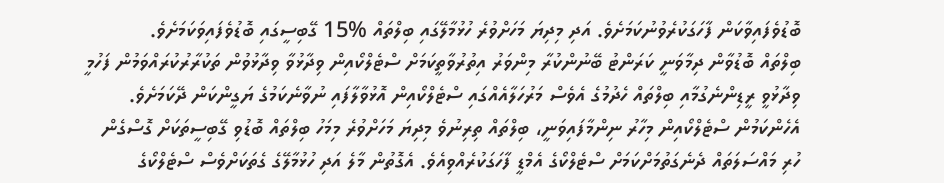ބޮޑުވެފައިވާކަން ފާހަގަކުރެވުނުކަމަށެވެ. އަދި މިދިޔަ މަހަށްވުރެ ހުޅުމާލޭގައި ބިލްތައް %15 ގޭބިސީގައި ބޮޑުވެފައިވަކަމަށެވެ.
ބިލްތައް ބޮޑުވާން ދިމާވަނީ ކަރަންޓު ބޭނުންކުރާ މިންވަރު އިތުރުވާތީކަމަށް ސްޓެލްކޯއިން ވިދާޅުވާ ވިދާޅުވުން ތަކުރާރުކުރައްވަމުން ފަހުމީ ވިދާޅުވީ ރީޑިންނެގުމާއި ބިލްތައް ހެދުމުގެ އެވެސް މަރުހަލާއެއްގައި ސްޓެލްކޯއިން އޮޅުވާލާފައި ނުވާނެކަމުގެ ޔަގީންކަން ދޭކަމަށެވެ.
އެހެންކަމުން ސްޓެލްކޯއިން މިހާރު ނިންމާފައިވަނީ، ބިލްތައް ތިރިނުވެ މިދިޔަ މަހަށްވުރެ މިމަހު ބިލްތައް ބޮޑުވި ގޭބިސީތަކަށް ގޮސްގެން ހުރި މައްސަލަތައް ދެނެގަތުމަށްކަމަށް ސްޓެލްކޯގެ އެމްޑީ ފާހަގަކުރެއްވިއެވެ. އެގޮތުން މާލެ އަދި ހުޅުމާލޭގެ ގެތަކަށްވެސް ސްޓެލްކޯގެ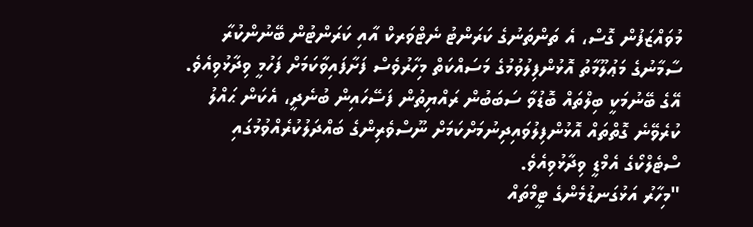މުވައްޒަފުން ގޮސް، އެ ތަންތަނުގެ ކަރަންޓު ނެޓްވަރކް އާއި ކަރަންޓުން ބޭނުންކުރާ ސާމާނުގެ މަޢުލޫމާތު އޮޅުންފިލުވުމުގެ މަސައްކަތް މިހާރުވެސް ފަށާފައިވާކަމަށް ފަހުމީ ވިދާޅުވިއެވެ. އޭގެ ބޭނުމަކީ ބިލްތައް ބޮޑުވާ ސަބަބުން ރައްޔިތުން ފަސޭހައިން ބުނެދީ، އެކަން ޙައްލު ކުރެވޭނެ ގޮތްތައް އޮޅުންފިލުވައިދިނުމަށްކަމަށް ނޫސްވެރިންގެ ބައްދަލުކުރެއްވުމުގައި ސްޓެލްކޯގެ އެމްޑީ ވިދާޅުވިއެވެ.
"މިހާރު އަޅުގަނޑުމެންގެ ޓީމްތައް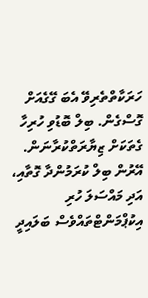ހަރަކާތްތެރިވޭ އެބަ ގޭގެއަށް ގޮސްގެން. ބިލް ބޮޑުވި ހުރިހާ ގެތަކަށް ޒިޔާރަތްކުރާނަން. އޭރުން ބިލް ކުރަމުންދާ ގޮތާއި، އަދި މައްސަލަ ހުރި އިކުޕްމަންޓްތައްވެސް ބަލައިދީ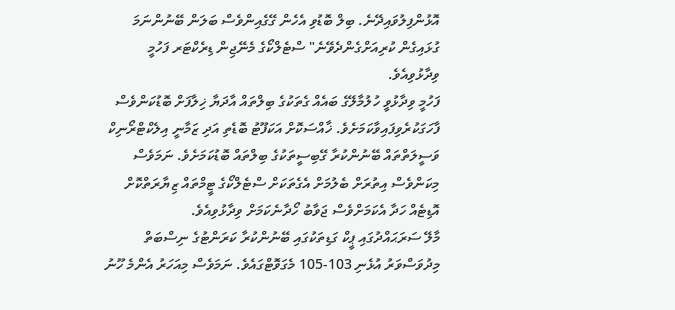އޮޅުންފިލުވައިދޭނެ. ބިލް ބޮޑުވި އެހެން ގޭގެއިންވެސް ބަލަން ބޭނުންނަމަ ގުޅައިގެން ކުރިއަށްގެންދެވޭނެ" ސްޓެލްކޯގެ މެނޭޖިން ޑިރެކްޓަރ ފަހުމީ ވިދާޅުވިއެވެ.
ފަހުމީ ވިދާޅުވީ ހުލުމާލޭގެ ބައެއް ގެތަކުގެ ބިލްތައް އާދަޔާ ޚިލާފަށް ބޮޑުކަންވެސް ފާހަގަކުރެވިފައިވާކަމަށެވެ. ޚާއްސަކޮށް އަކަފޫޓު ބޮޑެތި އަދި ޒަމާނީ އިލެކްޓްރޯނިކް ވަސީލަތްތައް ބޭނުންކުރާ ގޭބިސީތަކުގެ ބިލްތައް ބޮޑުކަމަށެވެ. ނަމަވެސް މިކަންވެސް އިތުރަށް ބެލުމަށް އެގެތަކަށް ސްޓެލްކޯގެ ޓީމްތައް ޒިޔާރަތްކޮށް އޮޑިޓެއް ހަދާ އެކަމަށްވެސް ޖަވާބު ހޯދާނެކަމަށް ވިދާޅުވިއެވެ.
މާލޭ ސަރަޙައްދުގައި ޕީކް ގަޑިތަކުގައި ބޭނުންކުރާ ކަރަންޓުގެ ނިސްބަތް މިދުވަސްވަރު އުޅެނި 103-105 މެގަވޮޓްގައެވެ. ނަމަވެސް މިއަހަރު އެންމެ ހޫނު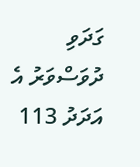ގަދަވި ދުވަސްވަރު އެ އަދަދު 113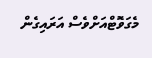މެގަވޮޓްއަށްވެސް އަރައިގެން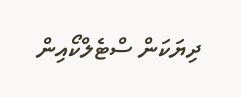ދިޔަކަން ސްޓެލްކޯއިން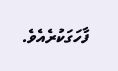ފާހަގަކުރެއެވެ.